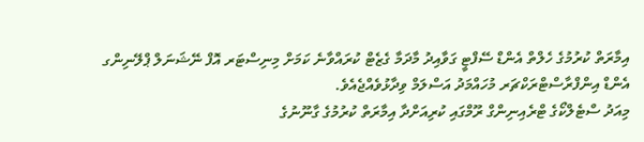އިމާރަތް ކުރުމުގެ ހެލްތް އެންޑް ސޭފްޓީ ގަވާއިދު މާދަމާ ގެޒެޓް ކުރައްވާނެ ކަމަށް މިނިސްޓަރ އޮފް ނޭޝަނަލް ޕްލޭނިންގ އެންޑް އިންފްރާސްޓްރަކްޗަރ މުހައްމަދު އަސްލަމް ވިދާޅުވެއްޖެއެވެ.
މިއަދު ސްޓެލްކޯގެ ޓްރެއިނިންގް ރޫމްގައި ކުރިއަށްދާ އިމާރަތް ކުރުމުގެ ގާނޫނުގެ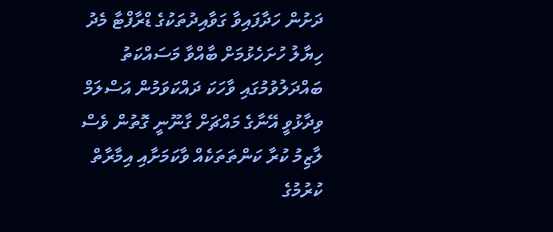ދަށުން ހަދާފައިވާ ގަވާއިދުތަކުގެ ޑްރާފްޓާ މެދު ހިޔާލު ހުށަހެޅުމަށް ބާއްވާ މަސައްކަތު ބައްދަލުވުމުގައި ވާހަކަ ދައްކަވަމުން އަސްލަމް ވިދާޅުވީ އޭނާގެ މައްޗަށް ގާނޫނީ ގޮތުން ވެސް ލާޒިމު ކުރާ ކަންތަތަކެއް ވާކަމަށާއި އިމާރާތް ކުރުމުގެ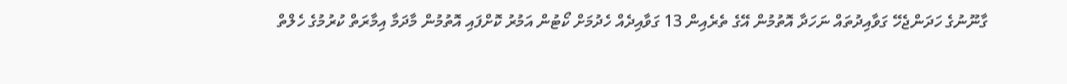ގާނޫނުގެ ހަދަންޖެހޭ ގަވާއިދުތައް ނަހަދާ އޮތުމުން އޭގެ ތެރެއިން 13 ގަވާއިދެއް ހެދުމަށް ކޯޓުން އަމުރު ކޮށްފައި އޮތުމުން މާދަމާ އިމާރަތް ކުރުމުގެ ހެލްތް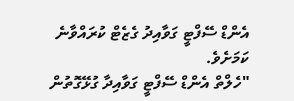އެންޑް ސޭފްޓީ ގަވާއިދު ގެޒެޓް ކުރައްވާނެ ކަމަށެވެ.
"ހެލްތް އެންޑް ސޭފްޓީ ގަވާއިދާ ގުޅޭގޮތުން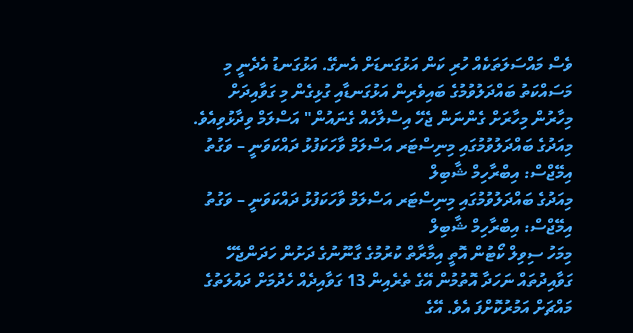ވެސް މައްސަލަތަކެއް ހުރި ކަން އަޅުގަނޑަށް އެނގޭ. އަޅުގަނޑު އެދެނީ މި މަސައްކަތު ބައްދަލުވުމުގެ ބައިވެރިން އަޅުގަނޑާއި ގުޅިގެން މި ގަވާއިދަށް މިހާރުން މިހާރަށް ގެންނަން ޖެހޭ އިސްލާހެއް ގެނައުން" އަސްލަމް ވިދާޅުވިއެވެ.
މިއަދުގެ ބައްދަލުވުމުގައި މިނިސްޓަރ އަސްލަމް ވާހަކަފުޅު ދައްކަވަނީ – ވަގުތު އިމޭޖްސް: އިބްރާހިމް ޝާބިލް
މިއަދުގެ ބައްދަލުވުމުގައި މިނިސްޓަރ އަސްލަމް ވާހަކަފުޅު ދައްކަވަނީ – ވަގުތު އިމޭޖްސް: އިބްރާހިމް ޝާބިލް
މިމަހު ސިވިލް ކޯޓުން އޮތީ އިމާރާތް ކުރުމުގެ ގާނޫނުގެ ދަށުން ހަދަންޖެހޭ ގަވާއިދުތައް ނަހަދާ އޮތުމުން އޭގެ ތެރެއިން 13 ގަވާއިދެއް ހެދުމަށް ދައުލަތުގެ މައްޗަށް އަމުރުކޮށްފަ އެވެ. އޭގެ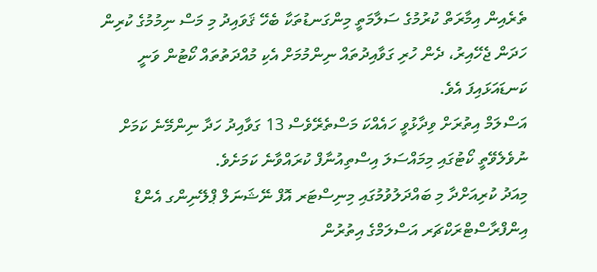ތެރެއިން އިމާރަތް ކުރުމުގެ ސަލާމަތީ މިންގަނޑުތަކާ ބެހޭ ޤަވައިދު މި މަސް ނިމުމުގެ ކުރިން ހަދަން ޖެހޭއިރު، ދެން ހުރި ގަވާއިދުތައް ނިންމުމަށް އެކި މުއްދަތުތައް ކޯޓުން ވަނީ ކަނޑައަޅައިފަ އެވެ.
އަސްލަމް އިތުރަށް ވިދާޅުވީ ހައެއްކަ މަސްތެރޭވެސް 13 ގަވާއިދު ހަދާ ނިންމޭނެ ކަމަށް ނުވެލެވޭތީ ކޯޓުގައި މިމައްސަލަ އިސްތިއުނާފް ކުރައްވާނެ ކަމަށެވެ.
މިއަދު ކުރިއަށްދާ މި ބައްދަލުވުމުގައި މިނިސްޓަރ އޮފް ނޭޝަނަލް ޕްލޭނިންގ އެންޑް އިންފްރާސްޓްރަކްޗަރ އަސްލަމްގެ އިތުރުން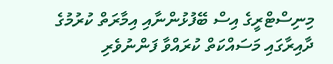މިނިސްޓްރީގެ އިސް ބޭފުޅުންނާއި އިމާރަތް ކުރުމުގެ ދާއިރާގައި މަސައްކަތް ކުރައްވާ ފަންނުވެރި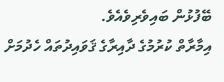ބޭފުޅުން ބައިވެރިވެއެވެ.
އިމާރާތް ކުރުމުގެ ދާއިރާގެ ޤަވައިދުތައް ހެދުމަށް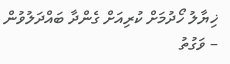ޚިޔާލު ހޯދުމަށް ކުރިއަށް ގެންދާ ބައްދަލުވުން – ވަގުތު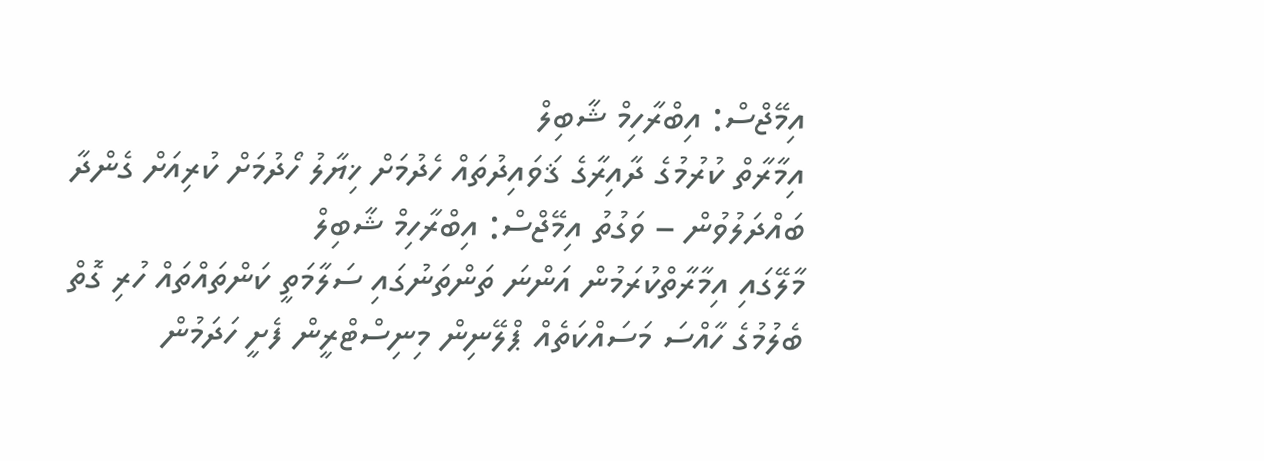އިމޭޖްސް: އިބްރާހިމް ޝާބިލް
އިމާރާތް ކުރުމުގެ ދާއިރާގެ ޤަވައިދުތައް ހެދުމަށް ޚިޔާލު ހޯދުމަށް ކުރިއަށް ގެންދާ ބައްދަލުވުން – ވަގުތު އިމޭޖްސް: އިބްރާހިމް ޝާބިލް
މާލޭގައި އިމާރާތްކުރަމުން އަންނަ ތަންތަނުގައި ސަލާމަތީ ކަންތައްތައް ހުރި ގޮތް ބެލުމުގެ ހާއްސަ މަސައްކަތެއް ޕްލޭނިން މިނިސްޓްރީން ފެށީ ހަދަމުން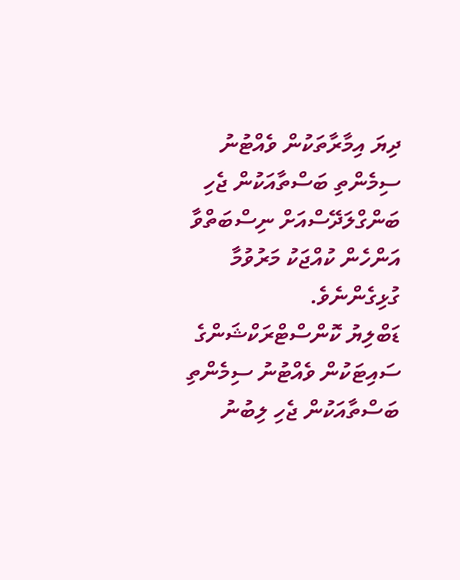ދިޔަ އިމާރާތަކުން ވެއްޓުނު ސިމެންތި ބަސްތާއަކުން ޖެހި ބަންގްލަދޭސްއަށް ނިސްބަތްވާ އަންހެން ކުއްޖަކު މަރުވުމާ ގުޅިގެންނެވެ.
ޑަބްލިޔު ކޮންސްޓްރަކްޝަންގެ ސައިޓަކުން ވެއްޓުނު ސިމެންތި ބަސްތާއަކުން ޖެހި ލިބުނު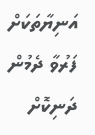އަނިޔާތަކަށް ފަރުވާ ދެމުން ދަނިކޮށް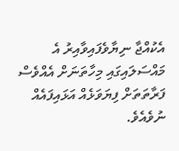އެކުއްޖާ ނިޔާވެފައިވާއިރު އެ މައްސަލައިގައި މިހާތަނަށް އެއްވެސް ފަރާތަތަށް ފިޔަވަޅެއް އަޅައިފައެއް ނުވެއެވެ.